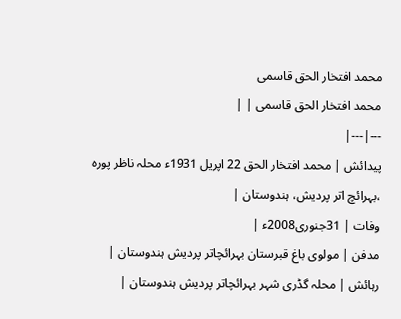محمد افتخار الحق قاسمی
محمد افتخار الحق قاسمی | |
---|---|
پیدائش | محمد افتخار الحق 22 اپریل 1931ء محلہ ناظر پورہ ،بہرائچ اتر پردیش، ہندوستان |
وفات | 31جنوری2008ء |
مدفن | مولوی باغ قبرستان بہرائچاتر پردیش ہندوستان |
رہائش | محلہ گڈری شہر بہرائچاتر پردیش ہندوستان |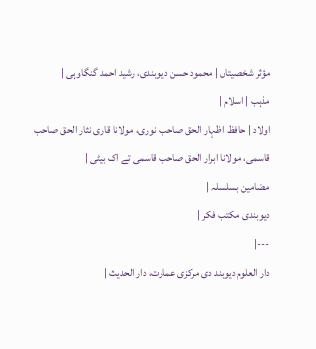مؤثر شخصیتاں | محمود حسن دیوبندی، رشید احمد گنگاوہی |
مذہب | اسلام |
اولاد | حافظ اظہار الحق صاحب نوری، مولانا قاری نثار الحق صاحب قاسمی، مولانا ابرار الحق صاحب قاسمی تے اک بیٹی |
مضامین بسلسلہ |
دیوبندی مکتب فکر |
---|
دار العلوم دیوبند دی مرکزی عمارت، دار الحدیث |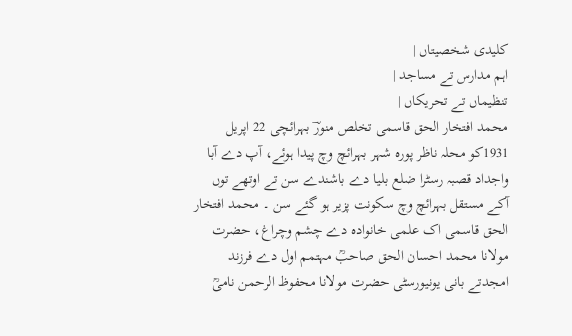کلیدی شخصیتاں |
اہم مدارس تے مساجد |
تنظیماں تے تحریکاں |
محمد افتخار الحق قاسمی تخلص منورؔ بہرائچی 22 اپریل 1931کو محلہ ناظر پورہ شہر بہرائچ وچ پیدا ہوئے، آپ دے آبا واجداد قصبہ رسٹرا ضلع بلیا دے باشندے سن تے اوتھے توں آکے مستقل بہرائچ وچ سکونت پزیر ہو گئے سن ۔ محمد افتخار الحق قاسمی اک علمی خانوادہ دے چشم وچراغ، حضرت مولانا محمد احسان الحق صاحبؒ مہتمم اول دے فرزند امجدتے بانی یونیورسٹی حضرت مولانا محفوظ الرحمن نامیؒ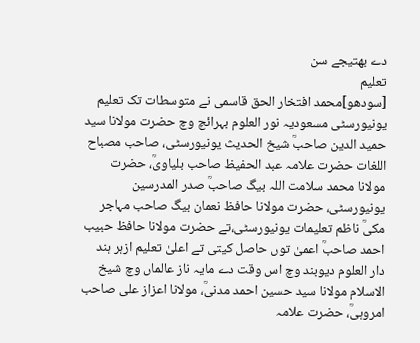دے بھتیجے سن
تعلیم
[سودھو]محمد افتخار الحق قاسمی نے متوسطات تک تعلیم یونیورسٹی مسعودیہ نور العلوم بہرائچ وچ حضرت مولانا سید حمید الدین صاحبؒ شیخ الحدیث یونیورسٹی، صاحب مصباح اللغات حضرت علامہ عبد الحفیظ صاحب بلیاویؒ، حضرت مولانا محمد سلامت اللہ بیگ صاحبؒ صدر المدرسین یونیورسٹی، حضرت مولانا حافظ نعمان بیگ صاحب مہاجر مکیؒ ناظم تعلیمات یونیورسٹی،تے حضرت مولانا حافظ حبیب احمد صاحبؒ اعمیٰ توں حاصل کيتی تے اعلیٰ تعلیم ازہر ہند دار العلوم دیوبند وچ اس وقت دے مایہ ناز عالماں وچ شیخ الاسلام مولانا سید حسین احمد مدنیؒ، مولانا اعزاز علی صاحب امروہیؒ، حضرت علامہ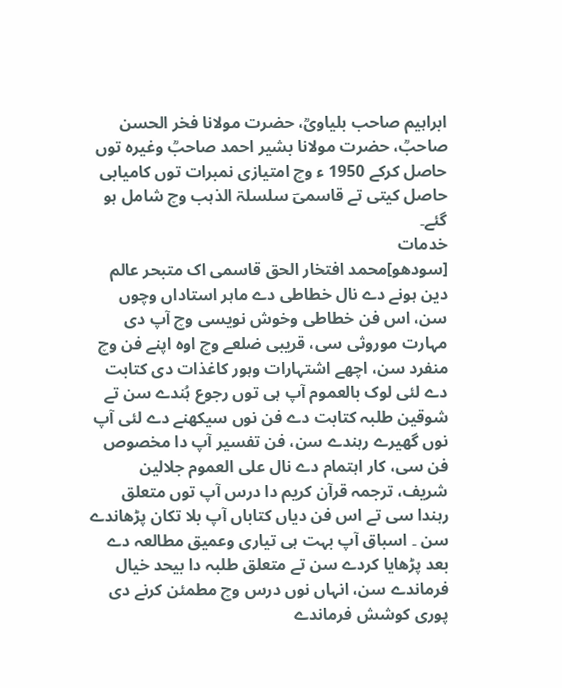ابراہیم صاحب بلیاویؒ، حضرت مولانا فخر الحسن صاحبؒ، حضرت مولانا بشیر احمد صاحبؒ وغیرہ توں حاصل کرکے 1950 ء وچ امتیازی نمبرات توں کامیابی حاصل کيتی تے قاسمیؔ سلسلۃ الذہب وچ شامل ہو گئے۔
خدمات
[سودھو]محمد افتخار الحق قاسمی اک متبحر عالم دین ہونے دے نال خطاطی دے ماہر استاداں وچوں سن، اس فن خطاطی وخوش نویسی وچ آپ دی مہارت موروثی سی، قریبی ضلعے وچ اوہ اپنے فن وچ منفرد سن، اچھے اشتہارات وہور کاغذات دی کتابت دے لئی لوک بالعموم آپ ہی توں رجوع ہُندے سن تے شوقین طلبہ کتابت دے فن نوں سیکھنے دے لئی آپ نوں گھیرے رہندے سن، فن تفسیر آپ دا مخصوص فن سی، کار اہتمام دے نال علی العموم جلالین شریف، ترجمہ قرآن کریم دا درس آپ توں متعلق رہندا سی تے اس فن دیاں کتاباں آپ بلا تکان پڑھاندے سن ۔ اسباق آپ بہت ہی تیاری وعمیق مطالعہ دے بعد پڑھایا کردے سن تے متعلق طلبہ دا بیحد خیال فرماندے سن، انہاں نوں درس وچ مطمئن کرنے دی پوری کوشش فرماندے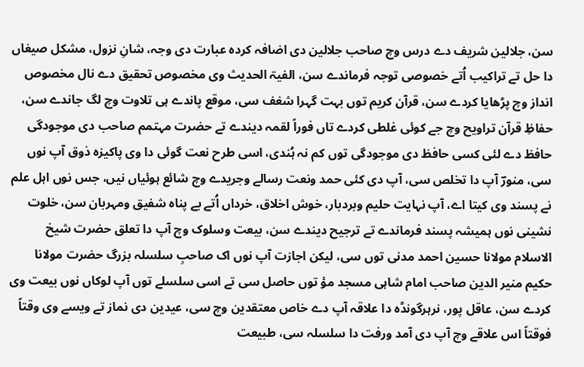سن، جلالین شریف دے درس وچ صاحب جلالین دی اضافہ کردہ عبارت دی وجہ، شانِ نزول، مشکل صیغاں دا حل تے تراکیب اُتے خصوصی توجہ فرماندے سن، الفیۃ الحدیث وی مخصوص تحقیق دے نال مخصوص انداز وچ پڑھایا کردے سن، قرآن کریم توں بہت گہرا شغف سی، موقع پاندے ہی تلاوت وچ لگ جاندے سن، حفاظِ قرآن تراویح وچ جے کوئی غلطی کردے تاں فوراً لقمہ دیندے تے حضرت مہتمم صاحب دی موجودگی حافظ دے لئی کسی حافظ دی موجودگی توں کم نہ ہُندی، اسی طرح نعت گوئی دا وی پاکیزہ ذوق آپ نوں سی، منورؔ آپ دا تخلص سی، آپ دی کئی حمد ونعت رسالے وجریدے وچ شائع ہوئیاں نيں، جس نوں اہل علم نے پسند وی کیتا اے، آپ نہایت حلیم وبردبار، خوش اخلاق، خرداں اُتے بے پناہ شفیق ومہربان سن، خلوت نشینی نوں ہمیشہ پسند فرماندے تے ترجیح دیندے سن، بیعت وسلوک وچ آپ دا تعلق حضرت شیخ الاسلام مولانا حسین احمد مدنی توں سی، لیکن اجازت آپ نوں اک صاحبِ سلسلہ بزرگ حضرت مولانا حکیم منیر الدین صاحب امام شاہی مسجد مؤ توں حاصل سی تے اسی سلسلے توں آپ لوکاں نوں بیعت وی کردے سن، عاقل پور، نرہرگونڈہ دا علاقہ آپ دے خاص معتقدین وچ سی، عیدین دی نماز تے ویسے وی وقتاً فوقتاً اس علاقے وچ آپ دی آمد ورفت دا سلسلہ سی، طبیعت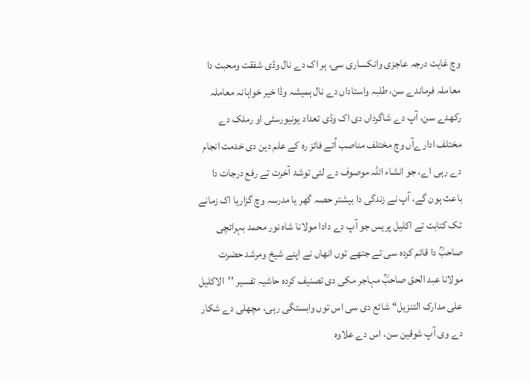وچ غایت درجہ عاجزی وانکساری سی، ہر اک دے نال وڈی شفقت ومحبت دا معاملہ فرماندے سن، طلبہ واستاداں دے نال ہمیشہ وڈا خیر خواہانہ معاملہ رکھدے سن، آپ دے شاگرداں دی اک وڈی تعداد یونیورسٹی او رملک دے مختلف ادارےآں وچ مختلف مناصب اُتے فائز رہ کے علم دین دی خدمت انجام دے رہی اے، جو انشاء اللہ موصوف دے لئی توشۂ آخرت تے رفع درجات دا باعث ہون گے، آپ نے زندگی دا بیشتر حصہ گھر یا مدرسہ وچ گزاریا اک زمانے تک کتابت تے اکلیل پریس جو آپ دے دادا مولانا شاہ نور محمد بہرائچی صاحبؒ دا قائم کردہ سی تے جتھے توں انھاں نے اپنے شیخ ومرشد حضرت مولانا عبد الحق صاحبؒ مہاجر مکی دی تصنیف کردہ حاشیہ تفسیر ’’الاکلیل علی مدارک التنزیل‘‘ شائع دی سی اس توں وابستگی رہی، مچھلی دے شکار دے وی آپ شوقین سن، اس دے علاوہ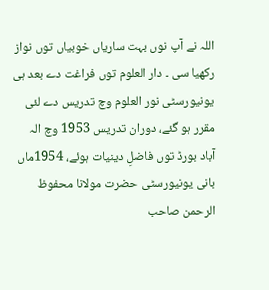اللہ نے آپ نوں بہت ساریاں خوبیاں توں نواز رکھیا سی ۔ دار العلوم توں فراغت دے بعد ہی یونیورسٹی نور العلوم وچ تدریس دے لئی مقرر ہو گئے، دوران تدریس 1953 وچ الہ آباد بورڈ توں فاضلِ دینیات ہوئے، 1954ماں بانی یونیورسٹی حضرت مولانا محفوظ الرحمن صاحب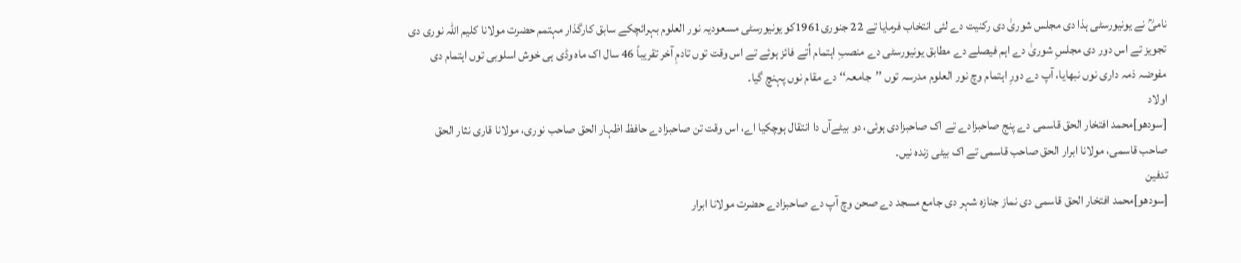نامیؒ نے یونیورسٹی ہذا دی مجلس شوریٰ دی رکنیت دے لئی انتخاب فرمایا تے 22 جنوری1961کو یونیورسٹی مسعودیہ نور العلوم بہرائچکے سابق کارگذار مہتمم حضرت مولانا کلیم اللہ نوری دی تجویز تے اس دور دی مجلسِ شوریٰ دے اہم فیصلے دے مطابق یونیورسٹی دے منصبِ اہتمام اُتے فائز ہوئے تے اس وقت توں تادمِ آخر تقریباً 46 سال اک ماہ وڈی ہی خوش اسلوبی توں اہتمام دی مفوضہ ذمہ داری نوں نبھایا، آپ دے دورِ اہتمام وچ نور العلوم مدرسہ توں ’’جامعہ‘‘ دے مقام نوں پہنچ گیا۔
اولاد
[سودھو]محمد افتخار الحق قاسمی دے پنج صاحبزادے تے اک صاحبزادی ہوئی، دو بیٹےآں دا انتقال ہوچکيا اے، اس وقت تن صاحبزادے حافظ اظہار الحق صاحب نوری، مولانا قاری نثار الحق صاحب قاسمی، مولانا ابرار الحق صاحب قاسمی تے اک بیٹی زندہ نيں۔
تدفین
[سودھو]محمد افتخار الحق قاسمی دی نماز جنازہ شہر دی جامع مسجد دے صحن وچ آپ دے صاحبزادے حضرت مولانا ابرار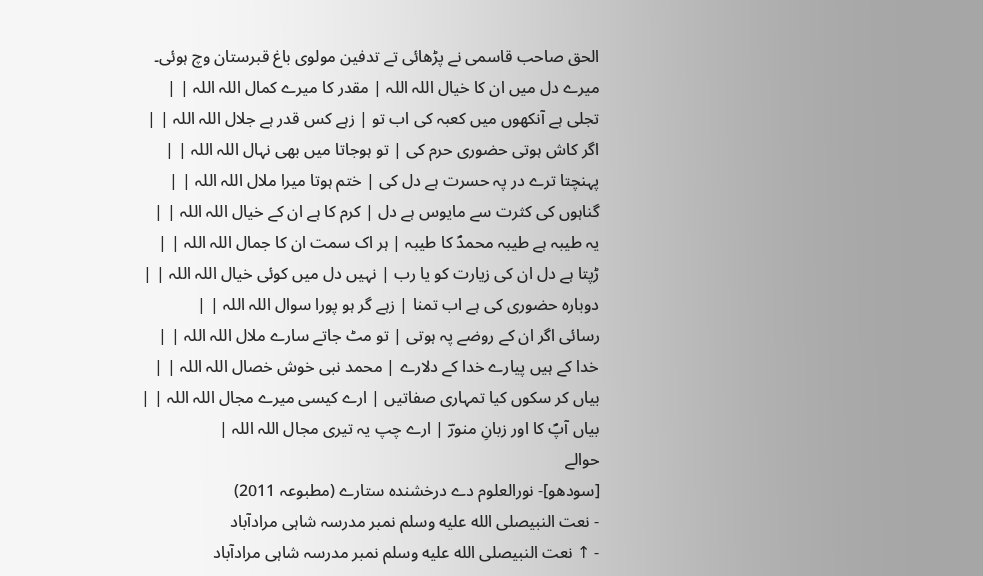الحق صاحب قاسمی نے پڑھائی تے تدفین مولوی باغ قبرستان وچ ہوئی۔
میرے دل میں ان کا خیال اللہ اللہ | مقدر کا میرے کمال اللہ اللہ | |
تجلی ہے آنکھوں میں کعبہ کی اب تو | زہے کس قدر ہے جلال اللہ اللہ | |
اگر کاش ہوتی حضوری حرم کی | تو ہوجاتا میں بھی نہال اللہ اللہ | |
پہنچتا ترے در پہ حسرت ہے دل کی | ختم ہوتا میرا ملال اللہ اللہ | |
گناہوں کی کثرت سے مایوس ہے دل | کرم کا ہے ان کے خیال اللہ اللہ | |
یہ طیبہ ہے طیبہ محمدؐ کا طیبہ | ہر اک سمت ان کا جمال اللہ اللہ | |
ڑپتا ہے دل ان کی زیارت کو یا رب | نہیں دل میں کوئی خیال اللہ اللہ | |
دوبارہ حضوری کی ہے اب تمنا | زہے گر ہو پورا سوال اللہ اللہ | |
رسائی اگر ان کے روضے پہ ہوتی | تو مٹ جاتے سارے ملال اللہ اللہ | |
خدا کے ہیں پیارے خدا کے دلارے | محمد نبی خوش خصال اللہ اللہ | |
بیاں کر سکوں کیا تمہاری صفاتیں | ارے کیسی میرے مجال اللہ اللہ | |
بیاں آپؐ کا اور زبانِ منورؔ | ارے چپ یہ تیری مجال اللہ اللہ |
حوالے
[سودھو]- نورالعلوم دے درخشندہ ستارے (مطبوعہ 2011)
- نعت النبیصلى الله عليه وسلم نمبر مدرسہ شاہی مرادآباد
- ↑ نعت النبیصلى الله عليه وسلم نمبر مدرسہ شاہی مرادآباد